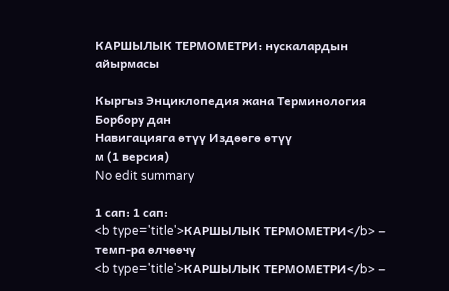КАРШЫЛЫК ТЕРМОМЕТРИ: нускалардын айырмасы

Кыргыз Энциклопедия жана Терминология Борбору дан
Навигацияга өтүү Издөөгө өтүү
м (1 версия)
No edit summary

1 сап: 1 сап:
<b type='title'>КАРШЫЛЫК ТЕРМОМЕТРИ</b> – темп-ра өлчөөчү
<b type='title'>КАРШЫЛЫК ТЕРМОМЕТРИ</b> –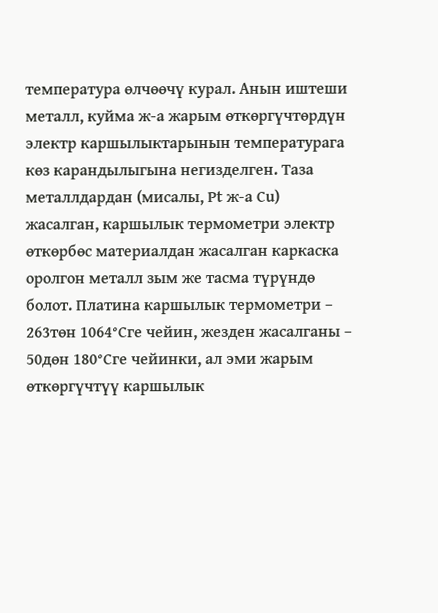температура өлчөөчү курал. Анын иштеши металл, куйма ж-а жарым өткөргүчтөрдүн электр каршылыктарынын температурага көз карандылыгына негизделген. Таза металлдардан (мисалы, Рt ж-а Сu) жасалган, каршылык термометри электр өткөрбөс материалдан жасалган каркаска оролгон металл зым же тасма түрүндө болот. Платина каршылык термометри – 263төн 1064°Сге чейин, жезден жасалганы – 50дөн 180°Сге чейинки, ал эми жарым өткөргүчтүү каршылык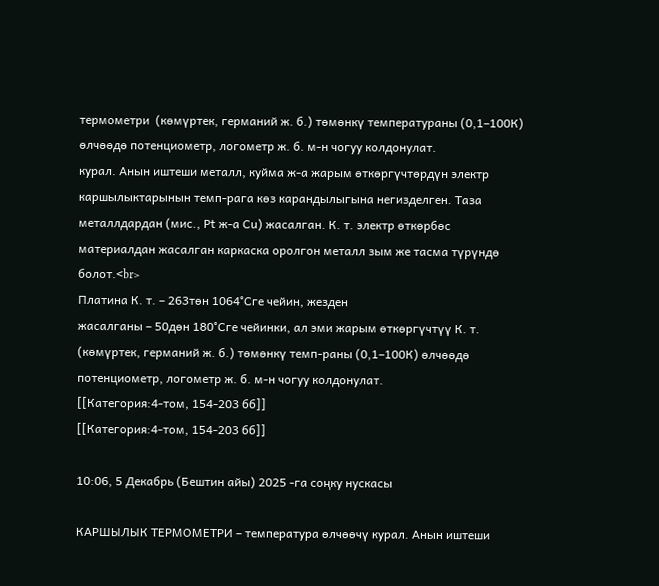термометри  (көмүртек, германий ж. б.) төмөнкү температураны (0,1–100К) өлчөөдө потенциометр, логометр ж. б. м-н чогуу колдонулат.
курал. Анын иштеши металл, куйма ж-а жарым өткөргүчтөрдүн электр каршылыктарынын темп-рага көз карандылыгына негизделген. Таза металлдардан (мис., Рt ж-а Сu) жасалган. К. т. электр өткөрбөс материалдан жасалган каркаска оролгон металл зым же тасма түрүндө болот.<br>
Платина К. т. – 263төн 1064°Сге чейин, жезден
жасалганы – 50дөн 180°Сге чейинки, ал эми жарым өткөргүчтүү К. т. (көмүртек, германий ж. б.) төмөнкү темп-раны (0,1–100К) өлчөөдө потенциометр, логометр ж. б. м-н чогуу колдонулат.
[[Категория:4-том, 154-203 бб]]
[[Категория:4-том, 154-203 бб]]

10:06, 5 Декабрь (Бештин айы) 2025 -га соңку нускасы

КАРШЫЛЫК ТЕРМОМЕТРИ – температура өлчөөчү курал. Анын иштеши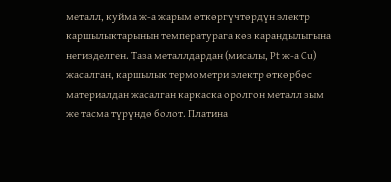металл, куйма ж-а жарым өткөргүчтөрдүн электр каршылыктарынын температурага көз карандылыгына негизделген. Таза металлдардан (мисалы, Рt ж-а Сu) жасалган, каршылык термометри электр өткөрбөс материалдан жасалган каркаска оролгон металл зым же тасма түрүндө болот. Платина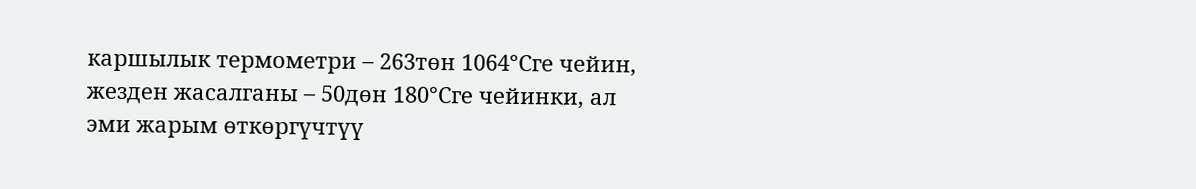каршылык термометри – 263төн 1064°Сге чейин, жезден жасалганы – 50дөн 180°Сге чейинки, ал эми жарым өткөргүчтүү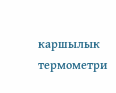каршылык термометри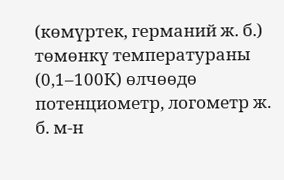(көмүртек, германий ж. б.) төмөнкү температураны (0,1–100К) өлчөөдө потенциометр, логометр ж. б. м-н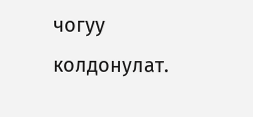чогуу колдонулат.